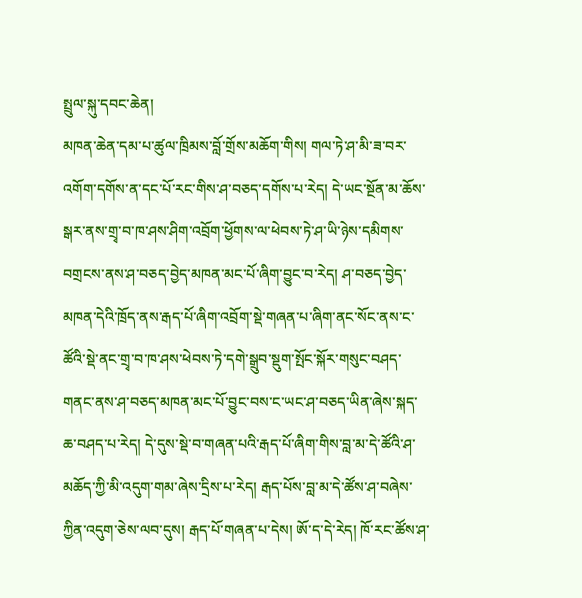སྤྲུལ་སྐུ་དབང་ཆེན།
མཁན་ཆེན་དམ་པ་ཚུལ་ཁྲིམས་བློ་གྲོས་མཆོག་གིས། གལ་ཏེ་ཤ་མི་ཟ་བར་འགོག་དགོས་ན་དང་པོ་རང་གིས་ཤ་བཅད་དགོས་པ་རེད། དེ་ཡང་སྔོན་མ་ཆོས་སྒར་ནས་གྲྭ་བ་ཁ་ཤས་ཤིག་འབྲོག་ཕྱོགས་ལ་ཕེབས་ཏེ་ཤ་ཡི་ཉེས་དམིགས་བགྲངས་ནས་ཤ་བཅད་བྱེད་མཁན་མང་པོ་ཞིག་བྱུང་བ་རེད། ཤ་བཅད་བྱེད་མཁན་དེའི་ཁྲོད་ནས་རྒད་པོ་ཞིག་འབྲོག་སྡེ་གཞན་པ་ཞིག་ནང་སོང་ནས་ང་ཚོའི་སྡེ་ནང་གྲྭ་བ་ཁ་ཤས་ཕེབས་ཏེ་དགེ་སྒྲུབ་སྡུག་སྤོང་སྐོར་གསུང་བཤད་གནང་ནས་ཤ་བཅད་མཁན་མང་པོ་བྱུང་བས་ང་ཡང་ཤ་བཅད་ཡིན་ཞེས་སྐད་ཆ་བཤད་པ་རེད། དེ་དུས་སྡེ་བ་གཞན་པའི་རྒད་པོ་ཞིག་གིས་བླ་མ་དེ་ཚོའི་ཤ་མཆོད་ཀྱི་མི་འདུག་གམ་ཞེས་དྲིས་པ་རེད། རྒད་པོས་བླ་མ་དེ་ཚོས་ཤ་བཞེས་ཀྱིན་འདུག་ཅེས་ལབ་དུས། རྒད་པོ་གཞན་པ་དེས། ཨོ་ད་དེ་རེད། ཁོ་རང་ཚོས་ཤ་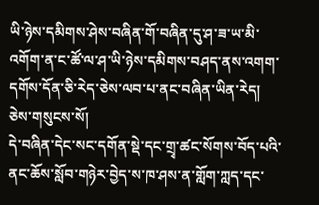ཡི་ཉེས་དམིགས་ཤེས་བཞིན་གོ་བཞིན་དུ་ཤ་ཟ་ཡ་མི་འགོག་ན་ང་ཚོ་ལ་ཤ་ཡི་ཉེས་དམིགས་བཤད་ནས་འགག་དགོས་དོན་ཅི་རེད་ཅེས་ལབ་པ་ནང་བཞིན་ཡིན་རེད། ཅེས་གསུངས་སོ།
དེ་བཞིན་དེང་སང་དགོན་སྡེ་དང་གྲྭ་ཚང་སོགས་བོད་པའི་ནང་ཆོས་སློབ་གཉེར་བྱེད་ས་ཁ་ཤས་ན་གློག་ཀླད་དང་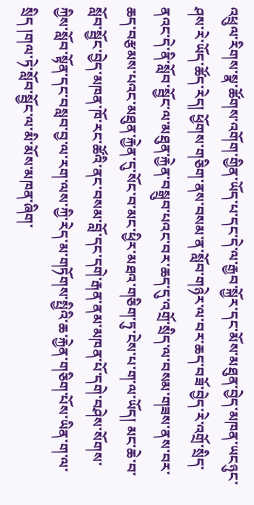འཕྲུལ་རིགས་སྣ་ཚོགས་འགོག་གྱིན་ཡོད་པ་དང་དེ་ལ་རྒྱབ་སྐྱོར་དང་མོས་མཐུན་བྱེད་མཁན་ཡངཉུང་ཤས་རེ་ཡོད་ཚོད་རེད། ཕྱོགས་གཅིག་ནས་བསམ་ན་སློབ་གཉེར་ལ་བར་ཆད་བཟོ་བྱེད་རེ་འགྲོ་སྲིད་ནའང་དེ་ནི་སློབ་སྦྱོང་ལ་མཐུན་རྐྱེན་བསྒྲུབ་པའང་བར་ཆད་དུ་འགྲོ་སྲིད་ལ་བསམ་གཟས་ནས་བར་ཆད་བརྩམས་པའང་མཐུན་རྐྱེན་དུ་སོང་བ་མང་ཕྱིར་མཐའ་གཅིག་ཏུ་ངེས་པ་ག་ལ་ཡོད། མང་ཆེ་བ་སློབ་སྦྱོང་བྱེད་མཁན་ཁོ་རང་ཚོའི་ནང་བསམ་བློ་དང་དགེ་རྒན་ནམ་མཁན་པོ་དགེ་བཤེས་སོགས་ཀྱིས་སློབ་སྟོན་དང་བསླབ་བྱ་ལ་རག་ལས་ཀྱི་རེད་མ་གཏོགས་སྤྱིའི་ཆ་རྐྱེན་གཅིག་པོས་ཡིན་ག་ལ་སྲིད །གལ་ཏེ་སློབ་སྦྱོང་ལ་མི་མོས་མཁན་ཞིག་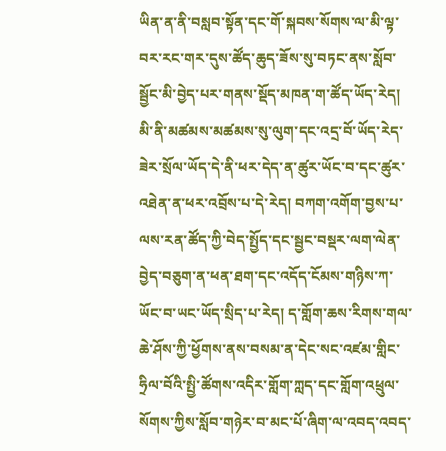ཡིན་ན་ནི་བསླབ་སྟོན་དང་གོ་སྐབས་སོགས་ལ་མི་ལྟ་བར་རང་གར་དུས་ཚོད་ཆུད་ཟོས་སུ་བཏང་ནས་སློབ་སྦྱོང་མི་བྱེད་པར་གནས་སྡོད་མཁན་ག་ཚོད་ཡོད་རེད། མི་ནི་མཚམས་མཚམས་སུ་ལུག་དང་འདྲ་བོ་ཡོད་རེད་ཟེར་སྲོལ་ཡོད་དེ་ནི་ཕར་དེད་ན་ཚུར་ཡོང་བ་དང་ཚུར་འཐེན་ན་ཕར་འབྲོས་པ་དེ་རེད། བཀག་འགོག་བྱས་པ་ལས་རན་ཚོད་ཀྱི་བེད་སྤྱོད་དང་སྦྱང་བསྡར་ལག་ལེན་བྱེད་བཅུག་ན་ཕན་ཐག་དང་འདོད་ངོམས་གཉིས་ཀ་ཡོང་བ་ཡང་ཡོད་སྲིད་པ་རེད། ད་གློག་ཆས་རིགས་གལ་ཆེ་ཤོས་ཀྱི་ཕྱོགས་ནས་བསམ་ན་དེང་སང་འཛམ་གླིང་ཧྲིལ་བོའི་སྤྱི་ཚོགས་འདིར་གློག་ཀླད་དང་གློག་འཕྲུལ་སོགས་ཀྱིས་སློབ་གཉེར་བ་མང་པོ་ཞིག་ལ་འབད་འབད་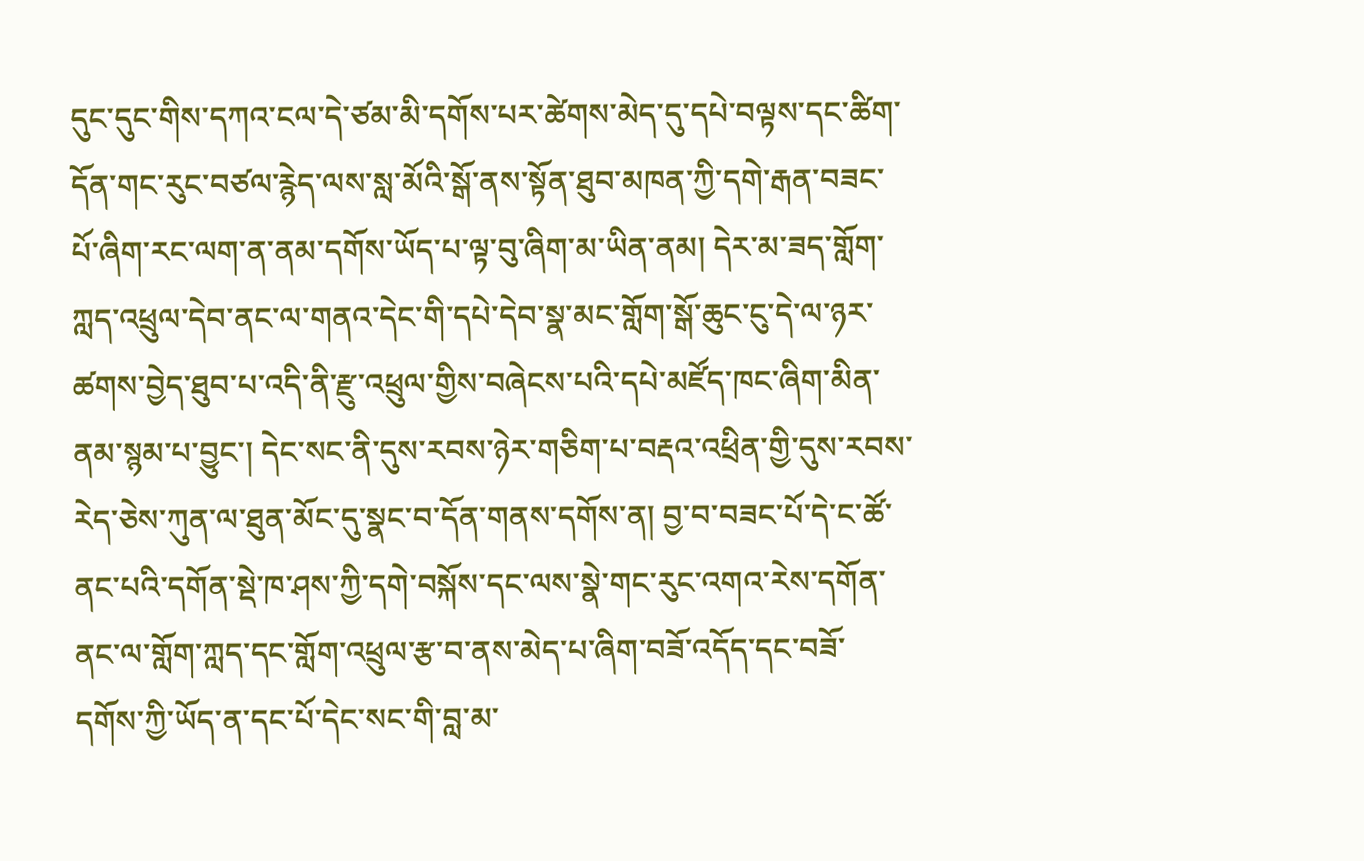དུང་དུང་གིས་དཀའ་ངལ་དེ་ཙམ་མི་དགོས་པར་ཚེགས་མེད་དུ་དཔེ་བལྟས་དང་ཚིག་དོན་གང་རུང་བཙལ་རྙེད་ལས་སླ་མོའི་སྒོ་ནས་སྟོན་ཐུབ་མཁན་ཀྱི་དགེ་རྒན་བཟང་པོ་ཞིག་རང་ལག་ན་ནམ་དགོས་ཡོད་པ་ལྟ་བུ་ཞིག་མ་ཡིན་ནམ། དེར་མ་ཟད་གློག་ཀླད་འཕྲུལ་དེབ་ནང་ལ་གནའ་དེང་གི་དཔེ་དེབ་སྣ་མང་གློག་སྒོ་ཆུང་ངུ་དེ་ལ་ཉར་ཚགས་བྱེད་ཐུབ་པ་འདི་ནི་རྫུ་འཕྲུལ་གྱིས་བཞེངས་པའི་དཔེ་མཛོད་ཁང་ཞིག་མིན་ནམ་སྙམ་པ་བྱུང་། དེང་སང་ནི་དུས་རབས་ཉེར་གཅིག་པ་བརྡའ་འཕྲིན་གྱི་དུས་རབས་རེད་ཅེས་ཀུན་ལ་ཐུན་མོང་དུ་སྣང་བ་དོན་གནས་དགོས་ན། བྱ་བ་བཟང་པོ་དེ་ང་ཚོ་ནང་པའི་དགོན་སྡེ་ཁ་ཤས་ཀྱི་དགེ་བསྐོས་དང་ལས་སྣེ་གང་རུང་འགའ་རེས་དགོན་ནང་ལ་གློག་ཀླད་དང་གློག་འཕྲུལ་རྩ་བ་ནས་མེད་པ་ཞིག་བཟོ་འདོད་དང་བཟོ་དགོས་ཀྱི་ཡོད་ན་དང་པོ་དེང་སང་གི་བླ་མ་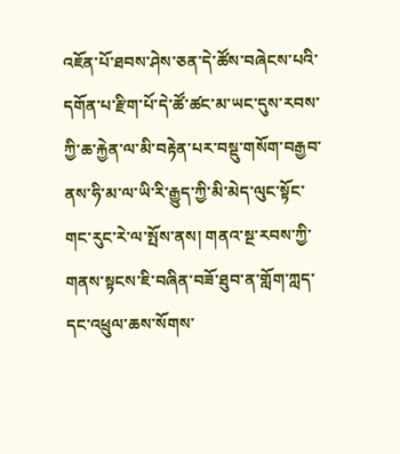འཇོན་པོ་ཐབས་ཤེས་ཅན་དེ་ཚོས་བཞེངས་པའི་དགོན་པ་རྫིག་པོ་དེ་ཚོ་ཚང་མ་ཡང་དུས་རབས་ཀྱི་ཆ་རྐྱེན་ལ་མི་བརྟེན་པར་བསྡུ་གསོག་བརྒྱབ་ནས་ཧི་མ་ལ་ཡི་རི་རྒྱུད་ཀྱི་མི་མེད་ལུང་སྟོང་གང་རུང་རེ་ལ་སྤོས་ནས། གནའ་སྔ་རབས་ཀྱི་གནས་སྟངས་ཇི་བཞིན་བཟོ་ཐུབ་ན་གློག་ཀླད་དང་འཕྲུལ་ཆས་སོགས་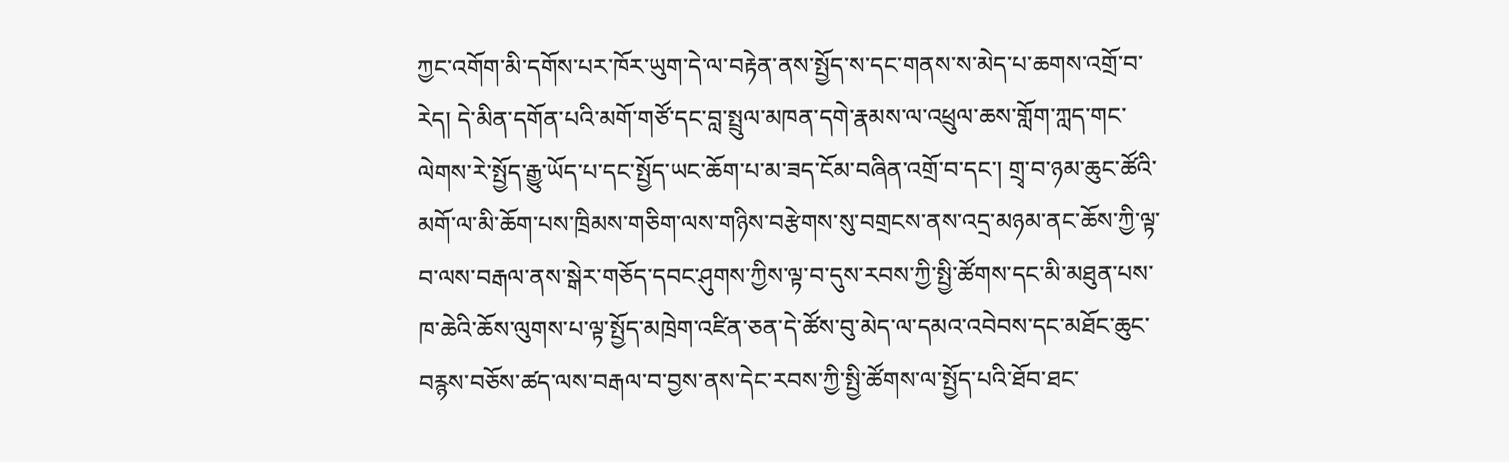ཀྱང་འགོག་མི་དགོས་པར་ཁོར་ཡུག་དེ་ལ་བརྟེན་ནས་སྤྱོད་ས་དང་གནས་ས་མེད་པ་ཆགས་འགྲོ་བ་རེད། དེ་མིན་དགོན་པའི་མགོ་གཙོ་དང་བླ་སྤྲུལ་མཁན་དགེ་རྣམས་ལ་འཕྲུལ་ཆས་གློག་ཀླད་གང་ལེགས་རེ་སྤྱོད་རྒྱུ་ཡོད་པ་དང་སྤྱོད་ཡང་ཆོག་པ་མ་ཟད་ངོམ་བཞིན་འགྲོ་བ་དང་། གྲྭ་བ་ཉམ་ཆུང་ཚོའི་མགོ་ལ་མི་ཆོག་པས་ཁྲིམས་གཅིག་ལས་གཉིས་བརྩེགས་སུ་བགྲངས་ནས་འདྲ་མཉམ་ནང་ཆོས་ཀྱི་ལྟ་བ་ལས་བརྒལ་ནས་སྒེར་གཅོད་དབང་ཤུགས་ཀྱིས་ལྟ་བ་དུས་རབས་ཀྱི་སྤྱི་ཚོགས་དང་མི་མཐུན་པས་ཁ་ཆེའི་ཆོས་ལུགས་པ་ལྟ་སྤྱོད་མཁྲེག་འཛིན་ཅན་དེ་ཚོས་བུ་མེད་ལ་དམའ་འབེབས་དང་མཐོང་ཆུང་བརྙས་བཅོས་ཚད་ལས་བརྒལ་བ་བྱས་ནས་དེང་རབས་ཀྱི་སྤྱི་ཚོགས་ལ་སྤྱོད་པའི་ཐོབ་ཐང་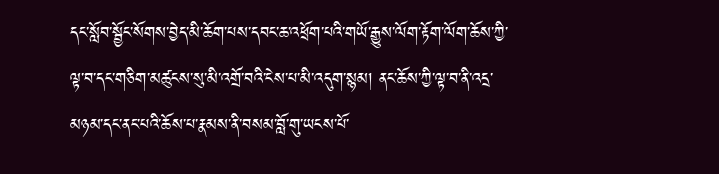དང་སློབ་སྦྱོང་སོགས་བྱེད་མི་ཆོག་པས་དབང་ཆ་འཕྲོག་པའི་གཡོ་རྒྱུས་ལོག་རྟོག་ལོག་ཆོས་ཀྱི་ལྟ་བ་དང་གཅིག་མཚུངས་སུ་མི་འགྲོ་བའི་ངེས་པ་མི་འདུག་སྙམ། ནང་ཆོས་ཀྱི་ལྟ་བ་ནི་འདྲ་མཉམ་དང་ནང་པའི་ཆོས་པ་རྣམས་ནི་བསམ་བློ་གུ་ཡངས་པོ་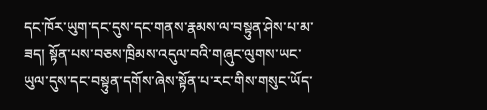དང་ཁོར་ཡུག་དང་དུས་དང་གནས་རྣམས་ལ་བསྟུན་ཤེས་པ་མ་ཟད། སྟོན་པས་བཅས་ཁྲིམས་འདུལ་བའི་གཞུང་ལུགས་ཡང་ཡུལ་དུས་དང་བསྟུན་དགོས་ཞེས་སྟོན་པ་རང་གིས་གསུང་ཡོད་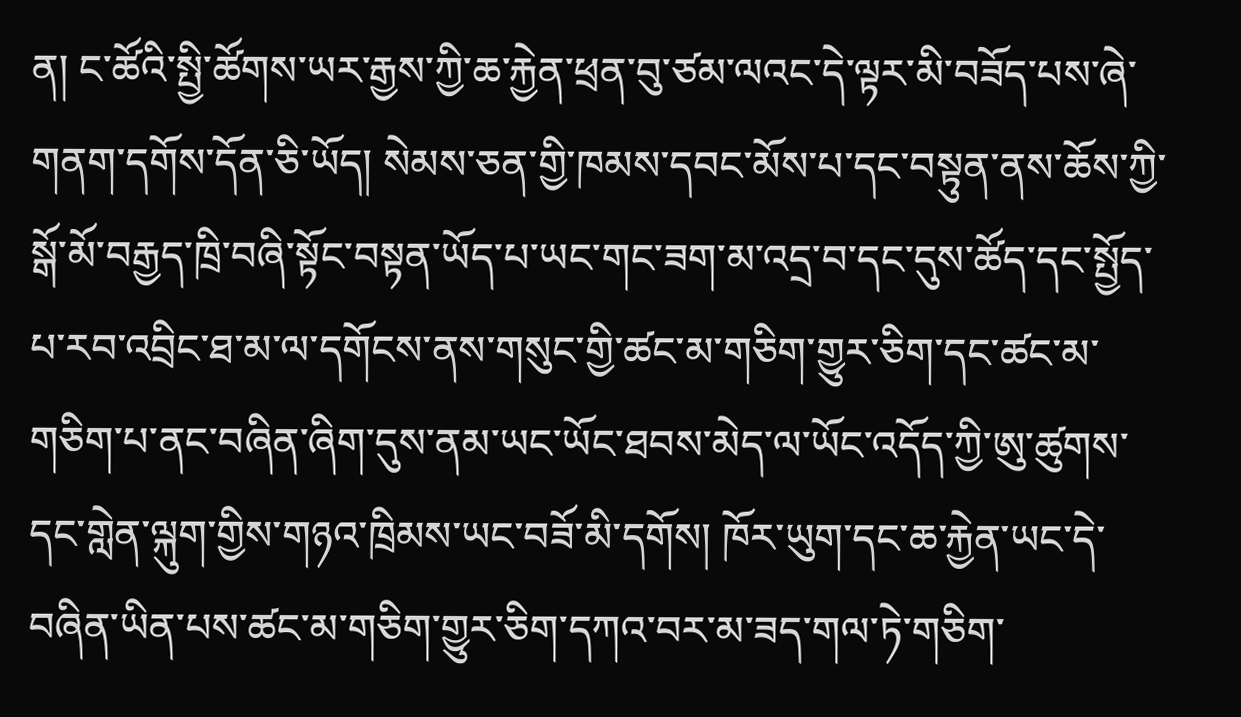ན། ང་ཚོའི་སྤྱི་ཚོགས་ཡར་རྒྱས་ཀྱི་ཆ་རྐྱེན་ཕྲན་བུ་ཙམ་ལའང་དེ་ལྟར་མི་བཟོད་པས་ཞེ་གནག་དགོས་དོན་ཅི་ཡོད། སེམས་ཅན་གྱི་ཁམས་དབང་མོས་པ་དང་བསྟུན་ནས་ཆོས་ཀྱི་སྒོ་མོ་བརྒྱད་ཁྲི་བཞི་སྟོང་བསྟན་ཡོད་པ་ཡང་གང་ཟག་མ་འདྲ་བ་དང་དུས་ཚོད་དང་སྤྱོད་པ་རབ་འབྲིང་ཐ་མ་ལ་དགོངས་ནས་གསུང་གྱི་ཚང་མ་གཅིག་གྱུར་ཅིག་དང་ཚང་མ་གཅིག་པ་ནང་བཞིན་ཞིག་དུས་ནམ་ཡང་ཡོང་ཐབས་མེད་ལ་ཡོང་འདོད་ཀྱི་ཨུ་ཚུགས་དང་གླེན་ལྐུག་གྱིས་གཉའ་ཁྲིམས་ཡང་བཟོ་མི་དགོས། ཁོར་ཡུག་དང་ཆ་རྐྱེན་ཡང་དེ་བཞིན་ཡིན་པས་ཚང་མ་གཅིག་གྱུར་ཅིག་དཀའ་བར་མ་ཟད་གལ་ཏེ་གཅིག་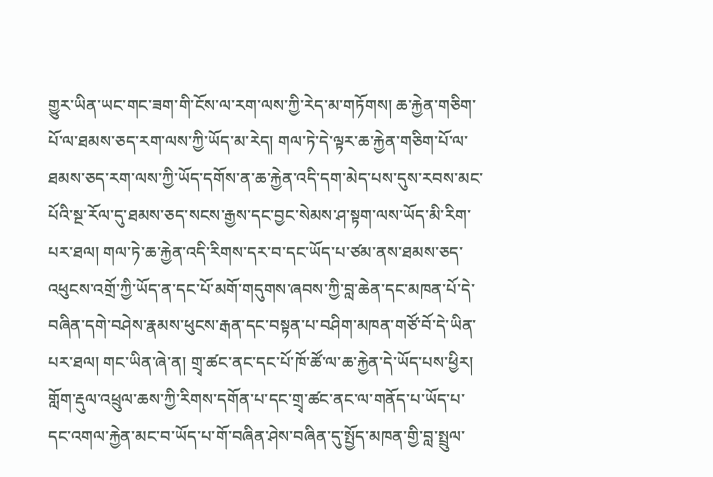གྱུར་ཡིན་ཡང་གང་ཟག་གི་ངོས་ལ་རག་ལས་ཀྱི་རེད་མ་གཏོགས། ཆ་རྐྱེན་གཅིག་པོ་ལ་ཐམས་ཅད་རག་ལས་ཀྱི་ཡོད་མ་རེད། གལ་ཏེ་དེ་ལྟར་ཆ་རྐྱེན་གཅིག་པོ་ལ་ཐམས་ཅད་རག་ལས་ཀྱི་ཡོད་དགོས་ན་ཆ་རྐྱེན་འདི་དག་མེད་པས་དུས་རབས་མང་པོའི་སྔ་རོལ་དུ་ཐམས་ཅད་སངས་རྒྱས་དང་བྱང་སེམས་ཤ་སྟག་ལས་ཡོད་མི་རིག་པར་ཐལ། གལ་ཏེ་ཆ་རྐྱེན་འདི་རིགས་དར་བ་དང་ཡོད་པ་ཙམ་ནས་ཐམས་ཅད་འཕུངས་འགྲོ་ཀྱི་ཡོད་ན་དང་པོ་མགོ་གདུགས་ཞབས་ཀྱི་བླ་ཆེན་དང་མཁན་པོ་དེ་བཞིན་དགེ་བཤེས་རྣམས་ཕུངས་རྒན་དང་བསྟན་པ་བཤིག་མཁན་གཙོ་བོ་དེ་ཡིན་པར་ཐལ། གང་ཡིན་ཞེ་ན། གྲྭ་ཚང་ནང་དང་པོ་ཁོ་ཚོ་ལ་ཆ་རྐྱེན་དེ་ཡོད་པས་ཕྱིར། གློག་རྡུལ་འཕྲུལ་ཆས་ཀྱི་རིགས་དགོན་པ་དང་གྲྭ་ཚང་ནང་ལ་གནོད་པ་ཡོད་པ་དང་འགལ་རྐྱེན་མང་བ་ཡོད་པ་གོ་བཞིན་ཤེས་བཞིན་དུ་སྤྱོད་མཁན་གྱི་བླ་སྤྲུལ་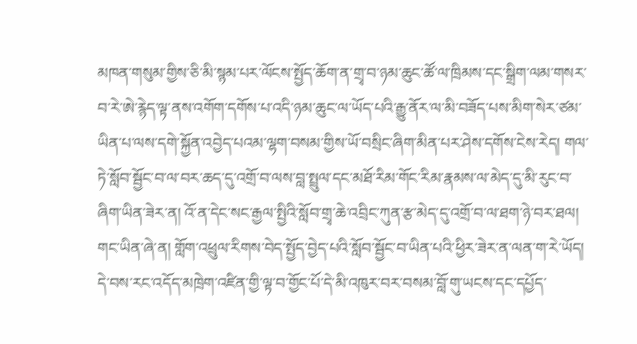མཁན་གསུམ་གྱིས་ཅི་མི་སྙམ་པར་ལོངས་སྤྱོད་ཆོག་ན་གྲྭ་བ་ཉམ་ཆུང་ཚོ་ལ་ཁྲིམས་དང་སྒྲིག་ལམ་གསར་བ་རེ་ཨེ་རྙེད་ལྟ་ནས་འགོག་དགོས་པ་འདི་ཉམ་ཆུང་ལ་ཡོད་པའི་རྒྱུ་ནོར་ལ་མི་བཟོད་པས་མིག་སེར་ཙམ་ཡིན་པ་ལས་དགེ་སྐྱོན་འབྱེད་པའམ་ལྷག་བསམ་གྱིས་ཡོ་བསྲིང་ཞིག་མིན་པར་ཤེས་དགོས་ངེས་རེད། གལ་ཏེ་སློབ་སྦྱོང་བ་ལ་བར་ཆད་དུ་འགྲོ་བ་ལས་བླ་སྤྲུལ་དང་མཐོ་རིམ་གོང་རིམ་རྣམས་ལ་མེད་དུ་མི་རུང་བ་ཞིག་ཡིན་ཟེར་ན། འོ་ན་དེང་སང་རྒྱལ་སྤྱིའི་སློབ་གྲྭ་ཆེ་འབྲིང་ཀུན་རྩ་མེད་དུ་འགྲོ་བ་ལ་ཐག་ཉེ་བར་ཐལ། གང་ཡིན་ཞེ་ན། གློག་འཕྲུལ་རིགས་བེད་སྤྱོད་བྱེད་པའི་སློབ་སྦྱོང་བ་ཡིན་པའི་ཕྱིར་ཟེར་ན་ལན་ག་རེ་ཡོད། དེ་བས་རང་འདོད་མཁྲེག་འཛིན་གྱི་ལྟ་བ་གྱོང་པོ་དེ་མི་འཁུར་བར་བསམ་བློ་གུ་ཡངས་དང་དཔྱོད་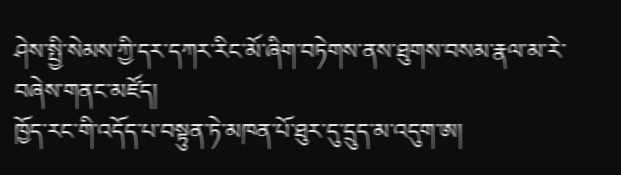ཤེས་སྤྱི་སེམས་ཀྱི་དར་དཀར་རིང་མོ་ཞིག་བཏེགས་ནས་ཐུགས་བསམ་རྣལ་མ་རེ་བཞེས་གནང་མཛོད།
ཁྱོད་རང་གི་འདོད་པ་བསྟུན་ཏེ་མཁན་པོ་ཐུར་དུ་དྲུད་མ་འདུག་ཨ།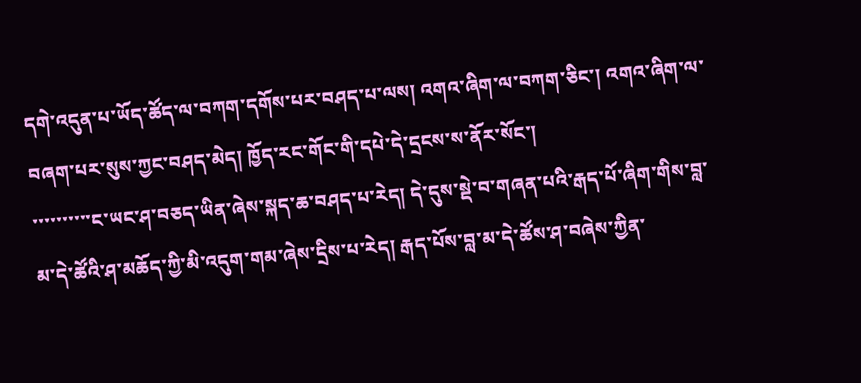དགེ་འདུན་པ་ཡོད་ཚོད་ལ་བཀག་དགོས་པར་བཤད་པ་ལས། འགའ་ཞིག་ལ་བཀག་ཅིང་། འགའ་ཞིག་ལ་བཞག་པར་སུས་ཀྱང་བཤད་མེད། ཁྱོད་རང་གོང་གི་དཔེ་དེ་དྲངས་ས་ནོར་སོང་།
་་་་་་་་་་ང་ཡང་ཤ་བཅད་ཡིན་ཞེས་སྐད་ཆ་བཤད་པ་རེད། དེ་དུས་སྡེ་བ་གཞན་པའི་རྒད་པོ་ཞིག་གིས་བླ་མ་དེ་ཚོའི་ཤ་མཆོད་ཀྱི་མི་འདུག་གམ་ཞེས་དྲིས་པ་རེད། རྒད་པོས་བླ་མ་དེ་ཚོས་ཤ་བཞེས་ཀྱིན་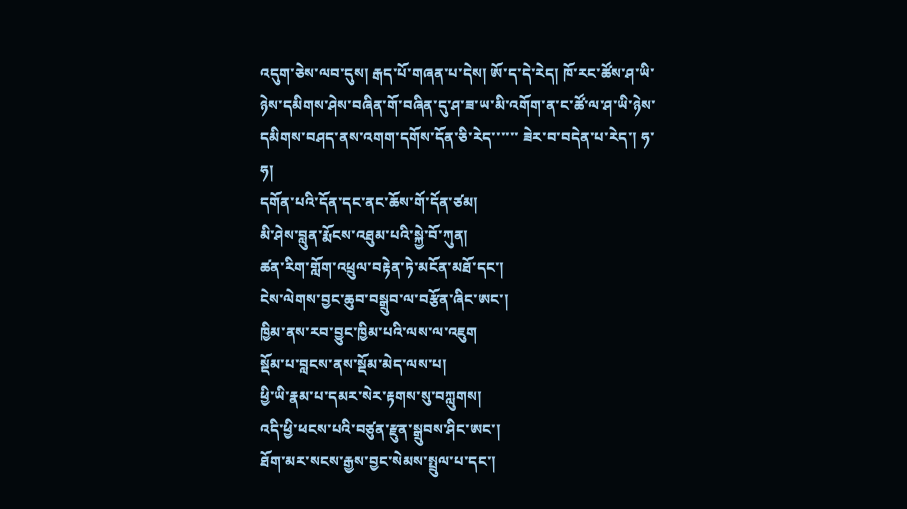འདུག་ཅེས་ལབ་དུས། རྒད་པོ་གཞན་པ་དེས། ཨོ་ད་དེ་རེད། ཁོ་རང་ཚོས་ཤ་ཡི་ཉེས་དམིགས་ཤེས་བཞིན་གོ་བཞིན་དུ་ཤ་ཟ་ཡ་མི་འགོག་ན་ང་ཚོ་ལ་ཤ་ཡི་ཉེས་དམིགས་བཤད་ནས་འགག་དགོས་དོན་ཅི་རེད་་་་་་ ཟེར་བ་བདེན་པ་རེད་། ཧ་ཧ།
དགོན་པའི་དོན་དང་ནང་ཆོས་གོ་དོན་ཙམ།
མི་ཤེས་བླུན་རྨོངས་འཐུམ་པའི་སྐྱེ་བོ་ཀུན།
ཚན་རིག་གློག་འཕྲུལ་བརྟེན་ཏེ་མངོན་མཐོ་དང་།
ངེས་ལེགས་བྱང་ཆུབ་བསྒྲུབ་ལ་བརྩོན་ཞིང་ཨང་།
ཁྱིམ་ནས་རབ་བྱུང་ཁྱིམ་པའི་ལས་ལ་འཇུག
སྡོམ་པ་བླངས་ནས་སྡོམ་མེད་ལས་པ།
ཕྱི་ཡི་རྣམ་པ་དམར་སེར་རྟགས་སུ་བཀླུགས།
འདི་ཕྱི་ཕངས་པའི་བཙུན་རྫུན་སྒྲུབས་ཤིང་ཨང་།
ཐོག་མར་སངས་རྒྱས་བྱང་སེམས་སྤྲུལ་པ་དང་།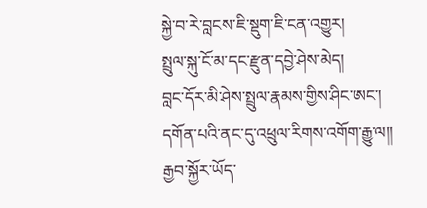སྐྱེ་བ་རེ་བླངས་ཇི་སྡུག་ཇི་ངན་འགྱུར།
སྤྲུལ་སྐུ་ངོ་མ་དང་རྫུན་དབྱེ་ཤེས་མེད།
བླང་དོར་མི་ཤེས་སྤྲུལ་རྣམས་གྱིས་ཤིང་ཨང་།
དགོན་པའི་ནང་དུ་འཕྲུལ་རིགས་འགོག་རྒྱུ་ལ།།
རྒྱབ་སྐྱོར་ཡོད་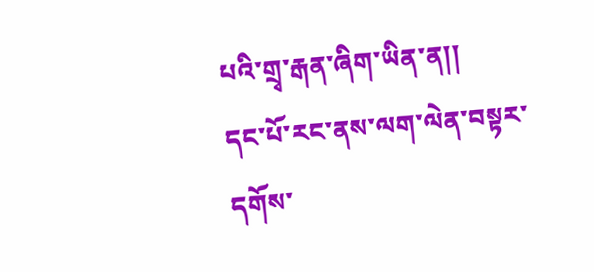པའི་གྲྭ་རྒན་ཞིག་ཡིན་ན།།
དང་པོ་རང་ནས་ལག་ལེན་བསྟར་དགོས་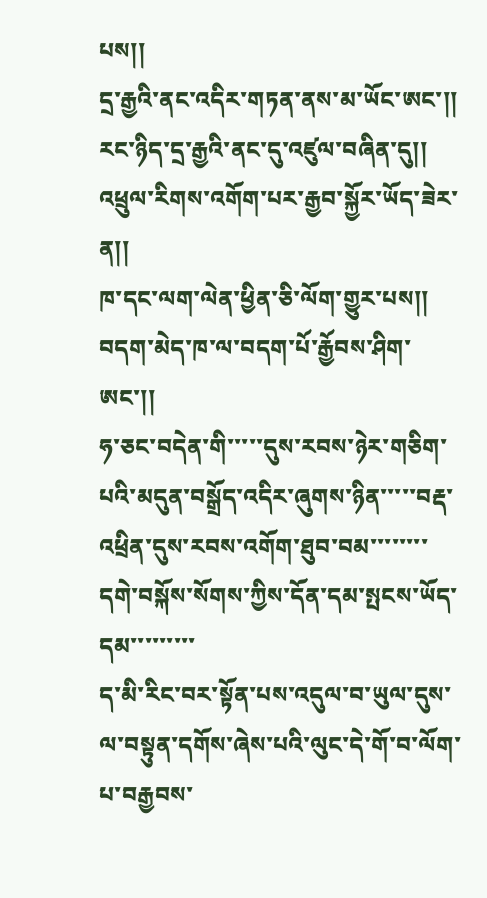པས།།
དྲ་རྒྱའི་ནང་འདིར་གཏན་ནས་མ་ཡོང་ཨང་།།
རང་ཉིད་དྲ་རྒྱའི་ནང་དུ་འཛུལ་བཞིན་དུ།།
འཕྲུལ་རིགས་འགོག་པར་རྒྱབ་སྐྱོར་ཡོད་ཟེར་ན།།
ཁ་དང་ལག་ལེན་ཕྱིན་ཅི་ལོག་གྱུར་པས།།
བདག་མེད་ཁ་ལ་བདག་པོ་རྒྱོབས་ཤིག་ཨང་།།
ཧ་ཅང་བདེན་གི་་་་་དུས་རབས་ཉེར་གཅིག་པའི་མདུན་བསྒྲོད་འདིར་ཞུགས་ཉིན་་་་་བརྡ་འཕྲིན་དུས་རབས་འགོག་ཐུབ་བམ་་་་་་་་དགེ་བསྐོས་སོགས་ཀྱིས་དོན་དམ་སྤངས་ཡོད་དམ་་་་་་་་་
ད་མི་རིང་བར་སྟོན་པས་འདུལ་བ་ཡུལ་དུས་ལ་བསྟུན་དགོས་ཞེས་པའི་ལུང་དེ་གོ་བ་ལོག་པ་བརྒྱབས་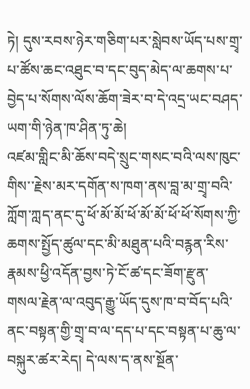ཏེ། དུས་རབས་ཉེར་གཅིག་པར་སླེབས་ཡོད་པས་གྲྭ་པ་ཚོས་ཆང་འཐུང་བ་དང་བུད་མེད་ལ་ཆགས་པ་བྱེད་པ་སོགས་ལོས་ཆོག་ཟེར་བ་དེ་འདྲ་ཡང་བཤད་ཡག་གི་ཉེན་ཁ་ཤིན་ཏུ་ཆེ།
འཛམ་གླིང་མི་ཆོས་བདེ་སྲུང་གསང་བའི་ལས་ཁུང་གིས་་རྗེས་མར་དགོན་ས་ཁག་ནས་བླ་མ་གྲྭ་བའི་ཀློག་ཀླད་ནང་དུ་ཕོ་མོ་མོ་ཕོ་མོ་མོ་ཕོ་ཕོ་སོགས་ཀྱི་ཆགས་སྤྱོད་ཚུལ་དང་མི་མཐུན་པའི་བརྙན་རིས་རྣམས་ཕྱི་འདོན་བྱས་ཏེ་ངོ་ཚ་དང་ཟོག་རྫུན་གསལ་རྗེན་ལ་འབུད་རྒྱུ་ཡོད་དུས་ཁ་བ་བོད་པའི་ནང་བསྟན་གྱི་གྲྭ་བ་ལ་དད་པ་དང་བསྟན་པ་ཆུ་ལ་བསྐུར་ཚར་རེད། དེ་ལས་ད་ནས་སྔོན་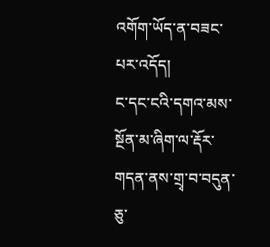འགོག་ཡོད་ན་བཟང་པར་འདོད།
ང་དང་ངའི་དགའ་མས་སྔོན་མ་ཞིག་ལ་རྡོར་གདན་ནས་གྲྭ་བ་བདུན་ཅུ་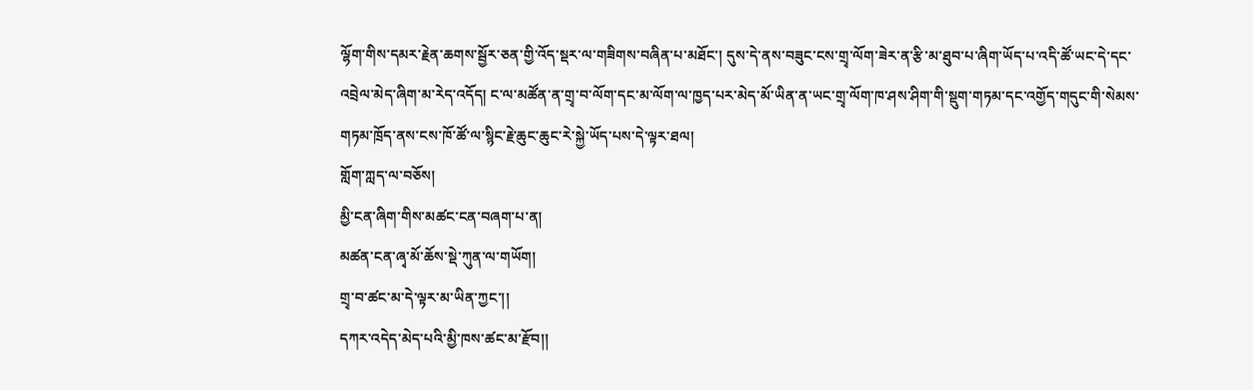ལྷོག་གིས་དམར་རྗེན་ཆགས་སྦྱོར་ཅན་གྱི་འོད་སྡར་ལ་གཟིགས་བཞིན་པ་མཐོང་། དུས་དེ་ནས་བཟུང་ངས་གྲྭ་ལོག་ཟེར་ན་རྩི་མ་ཐུབ་པ་ཞིག་ཡོད་པ་འདི་ཚོ་ཡང་དེ་དང་འབྲེལ་མེད་ཞིག་མ་རེད་འདོད། ང་ལ་མཚོན་ན་གྲྭ་བ་ལོག་དང་མ་ལོག་ལ་ཁྱད་པར་མེད་མོ་ཡིན་ན་ཡང་གྲྭ་ལོག་ཁ་ཤས་ཤིག་གི་སྡུག་གཏམ་དང་འགྱོད་གདུང་གི་སེམས་གཏམ་ཁྲོད་ནས་ངས་ཁོ་ཚོ་ལ་སྙིང་རྗེ་ཆུང་ཆུང་རེ་སྐྱེ་ཡོད་པས་དེ་ལྟར་ཐལ།
གློག་ཀླད་ལ་བཅོས།
མྱི་ངན་ཞིག་གིས་མཚང་ངན་བཞག་པ་ན།
མཚན་ངན་ཞྭ་མོ་ཆོས་སྡེ་ཀུན་ལ་གཡོག།
གྲྭ་བ་ཚང་མ་དེ་ལྟར་མ་ཡིན་ཀྱང་།།
དཀར་འདེད་མེད་པའི་མྱི་ཁས་ཚང་མ་རྫོབ།།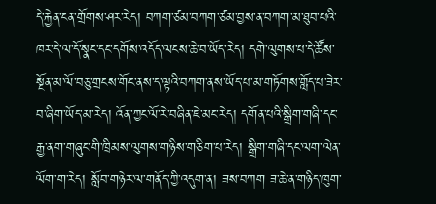དེ་རྐྱེན་ངན་གྲོགས་ཤར་རེད། བཀག་ཙམ་བཀག་ཙམ་བྱས་ན་བཀག་མ་ཐུབ་པའི་ཁར་དེ་ལ་དོ་སྣང་དང་དགོས་འདོད་ལངས་ཆེ་བ་ཡོད་རེད། དགེ་ལུགས་པ་དེ་ཚོས་སྔོན་མ་ལོ་བཅུ་གྲངས་གོང་ནས་ད་ལྟའི་བཀག་ནས་ཡོད་པ་མ་གཏོགས་གློད་པ་ཟེར་བ་ཞིག་ཡོད་མ་རེད། འོན་ཀྱང་ལོ་རེ་བཞིན་ཇེ་མང་རེད། དགོན་པའི་སྒྲིག་གཞི་དང་རྒྱ་ནག་གཞུང་གི་ཁྲིམས་ལུགས་གཉིས་གཅིག་པ་རེད། སྒྲིག་གཞི་དང་ལག་ལེན་ལོག་ག་རེད། སློབ་གཉེར་ལ་གནོད་ཀྱི་འདུག་ན། ཟས་བཀག ཟ་ཆེ་ན་གཉིད་ཁུག་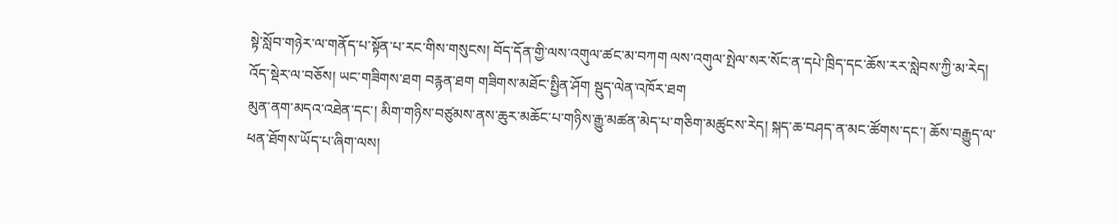སྟེ་སློབ་གཉེར་ལ་གནོད་པ་སྟོན་པ་རང་གིས་གསུངས། བོད་དོན་གྱི་ལས་འགུལ་ཚང་མ་བཀག ལས་འགུལ་སྤེལ་སར་སོང་ན་དཔེ་ཁྲིད་དང་ཆོས་རར་སླེབས་ཀྱི་མ་རེད།
འོད་སྡེར་ལ་བཅོས། ཡང་གཟིགས་ཐག བརྙན་ཐག གཟིགས་མཐོང་སྤྱིན་ཤོག སྡུད་ལེན་འཁོར་ཐག
མུན་ནག་མདའ་འཐེན་དང་། མིག་གཉིས་བཙུམས་ནས་ཆུར་མཆོང་པ་གཉིས་རྒྱུ་མཚན་མེད་པ་གཅིག་མཚུངས་རེད། སྐད་ཆ་བཤད་ན་མང་ཚོགས་དང་། ཆོས་བརྒྱུད་ལ་ཕན་ཐོགས་ཡོད་པ་ཞིག་ལས།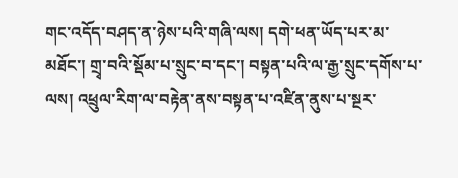གང་འདོད་བཤད་ན་ཉེས་པའི་གཞི་ལས། དགེ་ཕན་ཡོད་པར་མ་མཐོང་། གྲྭ་བའི་སྡོམ་པ་སྲུང་བ་དང་། བསྟན་པའི་ལ་རྒྱ་སྲུང་དགོས་པ་ལས། འཕྲུལ་རིག་ལ་བརྟེན་ནས་བསྟན་པ་འཛིན་ནུས་པ་སྔར་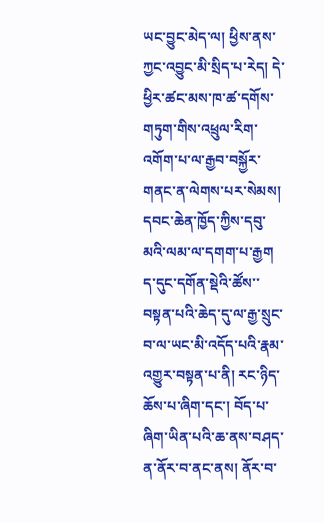ཡང་བྱུང་མེད་ལ། ཕྱིས་ནས་ཀྱང་འབྱུང་མི་སྲིད་པ་རེད། དེ་ཕྱིར་ཚང་མས་ཁ་ཚ་དགོས་གཏུག་གིས་འཕྲུལ་རིག་འགོག་པ་ལ་རྒྱབ་བསྐྱོར་གནང་ན་ལེགས་པར་སེམས། དབང་ཆེན་ཁྱོད་ཀྱིས་དབུ་མའི་ལམ་ལ་དགག་པ་རྒྱག ད་དུང་དགོན་སྡེའི་ཚོས་་བསྟན་པའི་ཆེད་དུ་ལ་རྒྱ་སྲུང་བ་ལ་ཡང་མི་འདོད་པའི་རྣམ་འགྱུར་བསྟན་པ་ནི། རང་ཉིད་ཆོས་པ་ཞིག་དང་། བོད་པ་ཞིག་ཡིན་པའི་ཆ་ནས་བཤད་ན་ནོར་བ་ནང་ནས། ནོར་བ་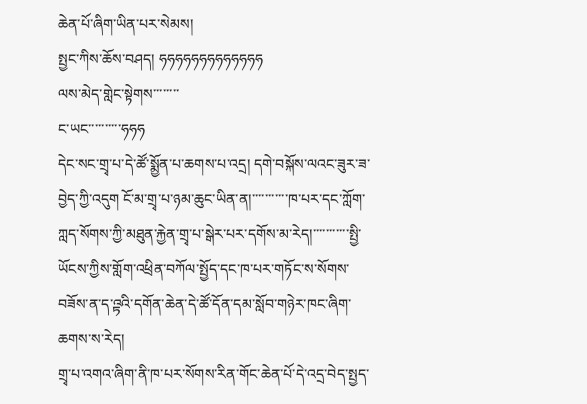ཆེན་པོ་ཞིག་ཡིན་པར་སེམས།
སྤྱང་ཀིས་ཆོས་བཤད། ཧཧཧཧཧཧཧཧཧཧཧཧཧ
ལས་མེད་གླེང་སྟེགས་་་་་་་་
ང་ཡང་་་་་་་་་་ཧཧཧ
དེང་སང་གྲྭ་པ་དེ་ཚོ་སྨྱོན་པ་ཆགས་པ་འདྲ། དགེ་བསྐོས་ལའང་ཟུར་ཟ་བྱེད་ཀྱི་འདུག ངོ་མ་གྲྭ་པ་ཉམ་ཆུང་ཡིན་ན།་་་་་་་་་་་ཁ་པར་དང་ཀློག་ཀླད་སོགས་ཀྱི་མཐུན་རྐྱེན་གྲྭ་པ་སྒེར་པར་དགོས་མ་རེད།་་་་་་་་་་་སྤྱི་ཡོངས་ཀྱིས་གློག་འཕྲིན་བཀོལ་སྤྱོད་དང་ཁ་པར་གཏོང་ས་སོགས་བཟོས་ན་ད་འྟའི་དགོན་ཆེན་དེ་ཚོ་དོན་དམ་སློབ་གཉེར་ཁང་ཞིག་ཆགས་ས་རེད།
གྲྭ་པ་འགའ་ཞིག་ནི་ཁ་པར་སོགས་རིན་གོང་ཆེན་པོ་དེ་འདྲ་བེད་སྤྱད་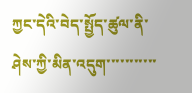ཀྱང་དེའི་བེད་སྤྱོད་ཚུལ་ནི་ཤེས་ཀྱི་མིན་འདུག་་་་་་་་་་་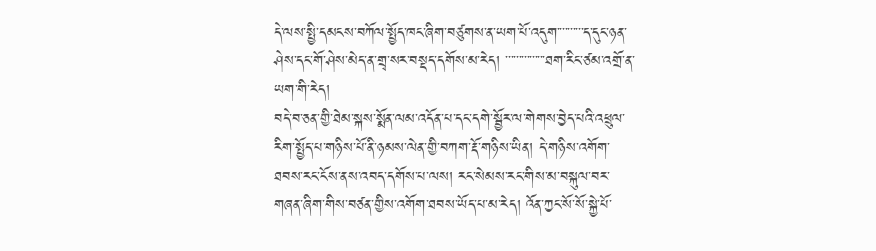དེ་ལས་སྤྱི་དམངས་བཀོལ་སྤྱོད་ཁང་ཞིག་བཙུགས་ན་ཡག་པོ་འདུག་་་་་་་་་་ད་དུང་ཉན་ཤེས་དང་གོ་ཤེས་མེད་ན་གྲྭ་སར་བསྡད་དགོས་མ་རེད། ་་་་་་་་་་་་་་་ཐག་རིང་ཙམ་འགྲོ་ན་ཡག་གི་རེད།
བདེ་བ་ཅན་གྱི་ཐེམ་སྐས་སྨོན་ལམ་འདོན་པ་དང་དགེ་སྦྱོར་ལ་གེགས་བྱེད་པའི་འཕྲུལ་རིག་སྤྱོད་པ་གཉིས་པོ་ནི་ཉམས་ལེན་གྱི་བཀག་རྡོ་གཉིས་ཡིན། དེ་གཉིས་འགོག་ཐབས་རང་ངོས་ནས་འབད་དགོས་པ་ལས། རང་སེམས་རང་གིས་མ་བསྐུལ་བར་གཞན་ཞིག་གིས་བཙན་གྱིས་འགོག་ཐབས་ཡོད་པ་མ་རེད། འོན་ཀྱང་སོ་སོ་སྐྱེ་པོ་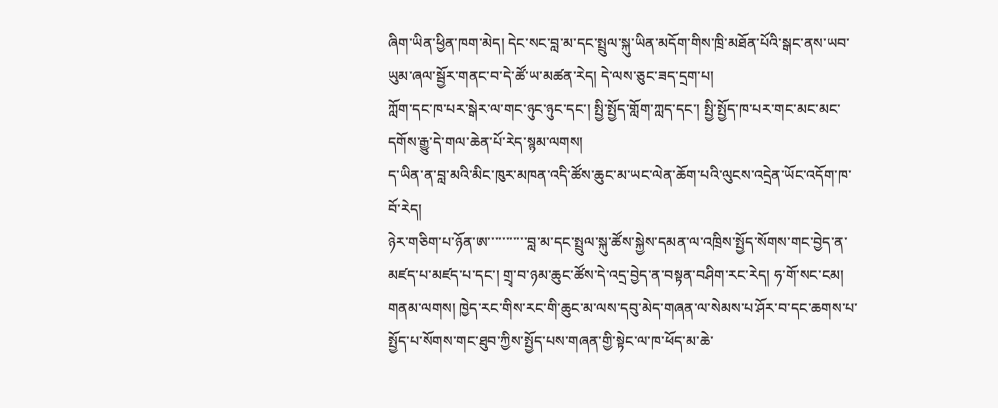ཞིག་ཡིན་ཕྱིན་ཁག་མེད། དེང་སང་བླ་མ་དང་སྤྲུལ་སྐུ་ཡིན་མདོག་གིས་ཁྲི་མཐོན་པོའི་སྒང་ནས་ཡབ་ཡུམ་ཞལ་སྦྱོར་གནང་བ་དེ་ཚོ་ཡ་མཚན་རེད། དེ་ལས་ཅུང་ཟད་དྲག་པ།
ཀློག་དང་ཁ་པར་སྒེར་ལ་གང་ཉུང་ཉུང་དང་། སྤྱི་སྤྱོད་གློག་ཀླད་དང་། སྤྱི་སྤྱོད་ཁ་པར་གང་མང་མང་དགོས་རྒྱུ་དེ་གལ་ཆེན་པོ་རེད་སྙམ་ལགས།
ད་ཡིན་ན་བླ་མའི་མིང་ཁུར་མཁན་འདི་ཚོས་ཆུང་མ་ཡང་ལེན་ཆོག་པའི་ལུངས་འདྲེན་ཡོང་འདོག་ཁ་བོ་རེད།
ཉེར་གཅིག་པ་ཉོན་ཨ་་་་་་་་་་་བླ་མ་དང་སྤྲུལ་སྐུ་ཚོས་སྐྱེས་དམན་ལ་འཁྲིས་སྤྱོད་སོགས་གང་བྱེད་ན་མཛད་པ་མཛད་པ་དང་། གྲྭ་བ་ཉམ་ཆུང་ཚོས་དེ་འདྲ་བྱེད་ན་བསྟན་བཤིག་རང་རེད། ཧ་གོ་སང་ངམ།
གནམ་ལགས། ཁྱེད་རང་གིས་རང་གི་ཆུང་མ་ལས་དབུ་མེད་གཞན་ལ་སེམས་པ་ཤོར་བ་དང་ཆགས་པ་སྤྱོད་པ་སོགས་གང་ཐུབ་ཀྱིས་སྤྱོད་པས་གཞན་གྱི་སྟེང་ལ་ཁ་ཕོད་མ་ཆེ་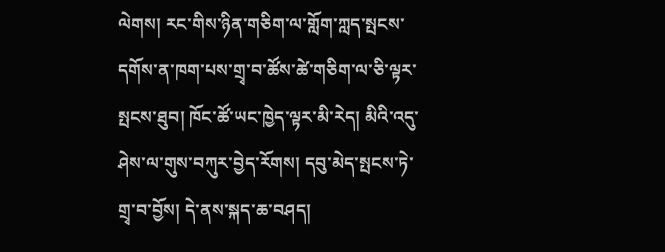ལེགས། རང་གིས་ཉིན་གཅིག་ལ་གློག་ཀླད་སྤངས་དགོས་ན་ཁག་པས་གྲྭ་བ་ཚོས་ཚེ་གཅིག་ལ་ཅི་ལྟར་སྤངས་ཐུབ། ཁོང་ཚོ་ཡང་ཁྱེད་ལྟར་མི་རེད། མིའི་འདུ་ཤེས་ལ་གུས་བཀུར་བྱེད་རོགས། དབུ་མེད་སྤངས་ཏེ་གྲྭ་བ་བྱོས། དེ་ནས་སྐད་ཆ་བཤད།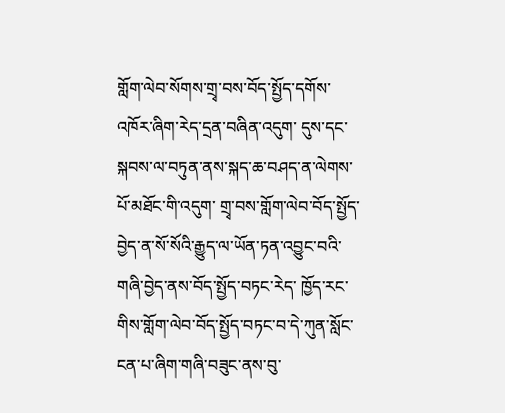གློག་ལེབ་སོགས་གྲྭ་བས་བོད་སྤྱོད་དགོས་འཁོར་ཞིག་རེད་དྲན་བཞིན་འདུག་ དུས་དང་སྐབས་ལ་བཏུན་ནས་སྐད་ཆ་བཤད་ན་ལེགས་པོ་མཐོང་གི་འདུག་ གྲྭ་བས་གློག་ལེབ་བོད་སྤྱོད་བྱེད་ན་སོ་སོའི་རྒྱུད་ལ་ཡོན་ཏན་འབྱུང་བའི་གཞི་བྱེད་ནས་བོད་སྤྱོད་བཏང་རེད་ ཁྱོད་རང་གིས་གློག་ལེབ་བོད་སྤྱོད་བཏང་བ་དེ་ཀུན་སློང་ངན་པ་ཞིག་གཞི་བཟུང་ནས་བུ་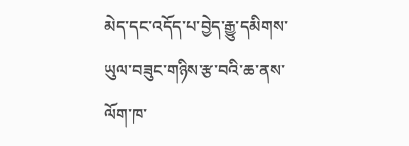མེད་དང་འདོད་པ་བྱེད་རྒྱུ་དམིགས་ཡུལ་བཟུང་གཉིས་རྩ་བའི་ཆ་ནས་ལོག་ཁ་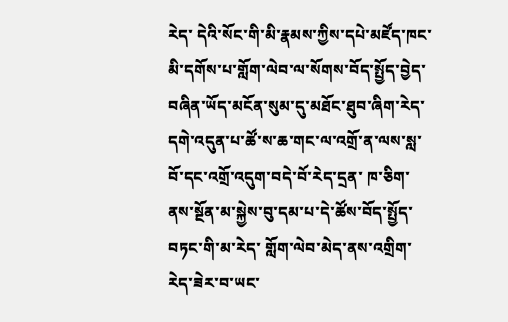རེད་ དེའི་སོང་གི་མི་རྣམས་ཀྱིས་དཔེ་མཛོད་ཁང་མི་དགོས་པ་གློག་ལེབ་ལ་སོགས་བོད་སྤྱོད་བྱེད་བཞིན་ཡོད་མངོན་སུམ་དུ་མཐོང་ཐུབ་ཞིག་རེད་ དགེ་འདུན་པ་ཚོ་ས་ཆ་གང་ལ་འགྲོ་ན་ལས་སླ་བོ་དང་འགྲོ་འདུག་བདེ་བོ་རེད་དྲན་ ཁ་ཅིག་ནས་སྔོན་མ་སྐྱེས་བུ་དམ་པ་དེ་ཚོས་བོད་སྤྱོད་བཏང་གི་མ་རེད་ གློག་ལེབ་མེད་ནས་འགྲིག་རེད་ཟེར་བ་ཡང་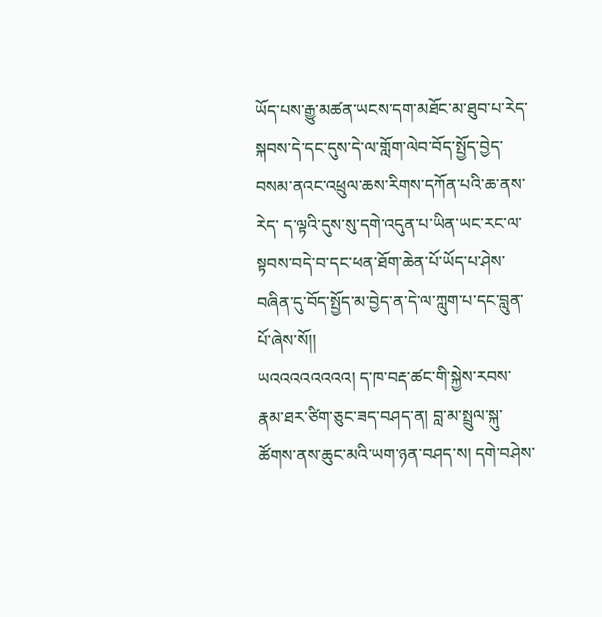ཡོད་པས་རྒྱུ་མཚན་ཡངས་དག་མཐོང་མ་ཐུབ་པ་རེད་ སྐབས་དེ་དང་དུས་དེ་ལ་གློག་ལེབ་བོད་སྤྱོད་བྱེད་བསམ་ནའང་འཕྲུལ་ཆས་རིགས་དཀོན་པའི་ཆ་ནས་རེད་ ད་ལྟའི་དུས་སུ་དགེ་འདུན་པ་ཡིན་ཡང་རང་ལ་སྟབས་བདེ་བ་དང་ཕན་ཐོག་ཆེན་པོ་ཡོད་པ་ཤེས་བཞིན་དུ་བོད་སྤྱོད་མ་བྱེད་ན་དེ་ལ་ཀླུག་པ་དང་བླུན་པོ་ཞེས་སོ།།
ཡའའའའའའའའ། ད་ཁ་བརྡ་ཚང་གི་སྐྱེས་རབས་རྣམ་ཐར་ཙིག་ཅུང་ཟད་བཤད་ན། བླ་མ་སྤྲུལ་སྐུ་ཚོགས་ནས་ཆུང་མའི་ཡག་ཉན་བཤད་ས། དགེ་བཤེས་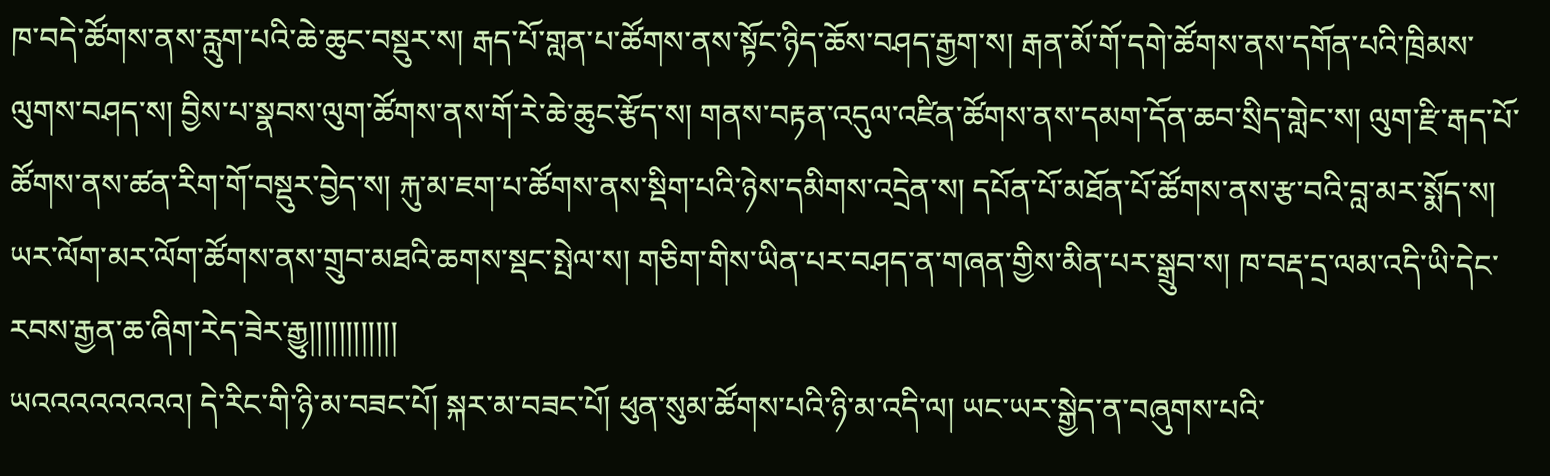ཁ་བདེ་ཚོགས་ནས་རླུག་པའི་ཆེ་ཆུང་བསྡུར་ས། རྒད་པོ་གླན་པ་ཚོགས་ནས་སྟོང་ཉིད་ཆོས་བཤད་རྒྱག་ས། རྒན་མོ་གོ་དགེ་ཚོགས་ནས་དགོན་པའི་ཁྲིམས་ལུགས་བཤད་ས། བྱིས་པ་སྣབས་ལུག་ཚོགས་ནས་གོ་རེ་ཆེ་ཆུང་རྩོད་ས། གནས་བརྟན་འདུལ་འཛིན་ཚོགས་ནས་དམག་དོན་ཆབ་སྲིད་གླེང་ས། ལུག་རྫི་རྒད་པོ་ཚོགས་ནས་ཚན་རིག་གོ་བསྡུར་བྱེད་ས། རྐུ་མ་ཇག་པ་ཚོགས་ནས་སྡིག་པའི་ཉེས་དམིགས་འདྲེན་ས། དཔོན་པོ་མཐོན་པོ་ཚོགས་ནས་རྩ་བའི་བླ་མར་སྨོད་ས། ཡར་ལོག་མར་ལོག་ཚོགས་ནས་གྲུབ་མཐའི་ཆགས་སྡང་སྤེལ་ས། གཅིག་གིས་ཡིན་པར་བཤད་ན་གཞན་གྱིས་མིན་པར་སྒྲུབ་ས། ཁ་བརྡ་དྲ་ལམ་འདི་ཡི་དེང་རབས་རྒྱན་ཆ་ཞིག་རེད་ཟེར་རྒྱུ།།།།།།།།།།།།
ཡའའའའའའའའ། དེ་རིང་གི་ཉི་མ་བཟང་པོ། སྐར་མ་བཟང་པོ། ཕུན་སུམ་ཚོགས་པའི་ཉི་མ་འདི་ལ། ཡང་ཡར་སྒྱེད་ན་བཞུགས་པའི་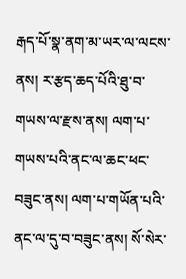རྒད་པོ་སྣ་ནག་མ་ཡར་ལ་ལངས་ནས། ར་རྩད་ཆད་པོའི་ཐུ་བ་གཡས་ལ་རྫས་ནས། ལག་པ་གཡས་པའི་ནང་ལ་ཆང་ཕང་བཟུང་ནས། ལག་པ་གཡོན་པའི་ནང་ལ་དུ་བ་བཟུང་ནས། སོ་སེར་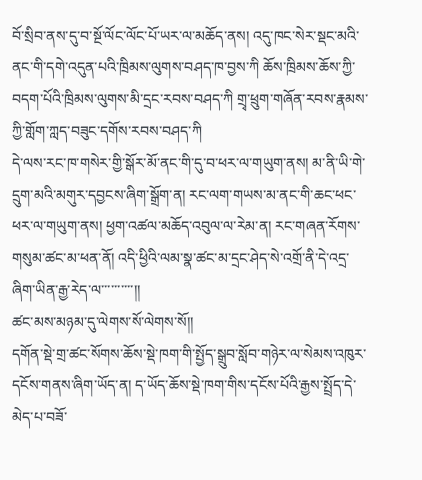བོ་སྲིབ་ནས་དུ་བ་སྔོ་ལོང་ལོང་པོ་ཡར་ལ་མཆོད་ནས། འདུ་ཁང་སེར་སྡང་མའི་ནང་གི་དགེ་འདུན་པའི་ཁྲིམས་ལུགས་བཤད་ཁ་བྱས་ཀི ཆོས་ཁྲིམས་ཆོས་ཀྱི་བདག་པོའི་ཁྲིམས་ལུགས་མི་དྲང་རབས་བཤད་ཀི གྲྭ་ཕྲུག་གཞོན་རབས་རྣམས་ཀྱི་གློག་ཀླད་བཟུང་དགོས་རབས་བཤད་ཀི
དེ་ལས་རང་ཁ་གསེར་གྱི་སྒོར་མོ་ནང་གི་དུ་བ་ཕར་ལ་གཡུག་ནས། མ་ནི་ཡི་གེ་དྲུག་མའི་མགུར་དབྱངས་ཞིག་སྒྲོག་ན། རང་ལག་གཡས་མ་ནང་གི་ཆང་ཕང་ཕར་ལ་གཡུག་ནས། ཕྱག་འཚལ་མཆོད་འབུལ་ལ་རེམ་ན། རང་གཞན་རོགས་གསུམ་ཚང་མ་ཕན་ནོ། འདི་ཕྱིའི་ལམ་སྣ་ཚང་མ་དྲང་ཤེད་སེ་འགྲོ་ནི་དེ་འདྲ་ཞིག་ཡིན་རྒྱ་རེད་ལ་་་་་་་་་་།།
ཚང་མས་མཉམ་དུ་ལེགས་སོ་ལེགས་སོ།།
དགོན་སྡེ་གྲ་ཚང་སོགས་ཆོས་སྡེ་ཁག་གི་སྤྱོད་སྒྲུབ་སློབ་གཉེར་ལ་སེམས་འཁུར་དངོས་གནས་ཞིག་ཡོད་ན། ད་ཡོད་ཆོས་སྡེ་ཁག་གིས་དངོས་པོའི་རྒྱས་སྤྲོད་དེ་མེད་པ་བཟོ་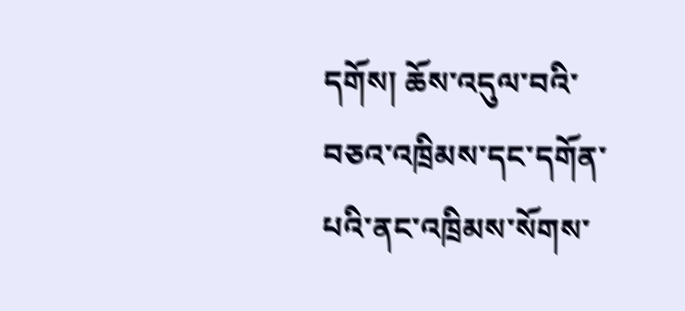དགོས། ཆོས་འདུལ་བའི་བཅའ་འཁྲིམས་དང་དགོན་པའི་ནང་འཁྲིམས་སོགས་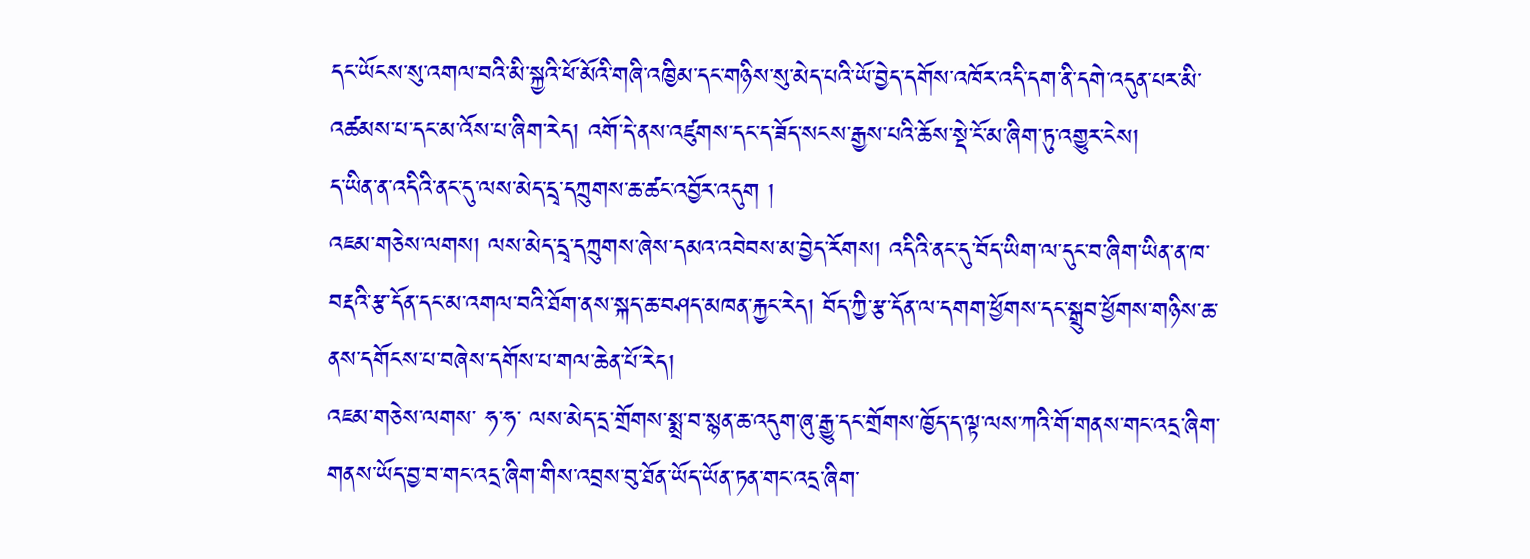དང་ཡོངས་སུ་འགལ་བའི་མི་སྐྱའི་ཕོ་མོའི་གཞི་འཁྱིམ་དང་གཉིས་སུ་མེད་པའི་ཡོ་བྱེད་དགོས་འཁོར་འདི་དག་ནི་དགེ་འདུན་པར་མི་འཚམས་པ་དང་མ་འོས་པ་ཞིག་རེད། འགོ་དེ་ནས་འཛུགས་དང་ད་ཟོད་སངས་རྒྱས་པའི་ཆོས་སྡེ་ངོ་མ་ཞིག་ཏུ་འགྱུར་ངེས།
ད་ཡིན་ན་འདིའི་ནང་དུ་ལས་མེད་དྲྭ་དཀྲུགས་ཆ་ཚང་འབྱོར་འདུག །
འཇམ་གཅེས་ལགས། ལས་མེད་དྲྭ་དཀྲུགས་ཞེས་དམའ་འབེབས་མ་བྱེད་རོགས། འདིའི་ནང་དུ་བོད་ཡིག་ལ་དུང་བ་ཞིག་ཡིན་ན་ཁ་བརྡའི་རྩ་དོན་དང་མ་འགལ་བའི་ཐོག་ནས་སྐད་ཆ་བཤད་མཁན་རྐྱང་རེད། བོད་ཀྱི་རྩ་དོན་ལ་དགག་ཕྱོགས་དང་སྒྲུབ་ཕྱོགས་གཉིས་ཆ་ནས་དགོངས་པ་བཞེས་དགོས་པ་གལ་ཆེན་པོ་རེད།
འཇམ་གཅེས་ལགས་ ཧ་ཧ་ ལས་མེད་དྲ་གྲོགས་སྨྲ་བ་སྙན་ཆ་འདུག་ཞུ་རྒྱུ་དང་གྲོགས་ཁྱོད་ད་ལྟ་ལས་ཀའི་གོ་གནས་གང་འདྲ་ཞིག་གནས་ཡོད་བྱ་བ་གང་འདྲ་ཞིག་གིས་འབྲས་བུ་ཐོན་ཡོད་ཡོན་ཏན་གང་འདྲ་ཞིག་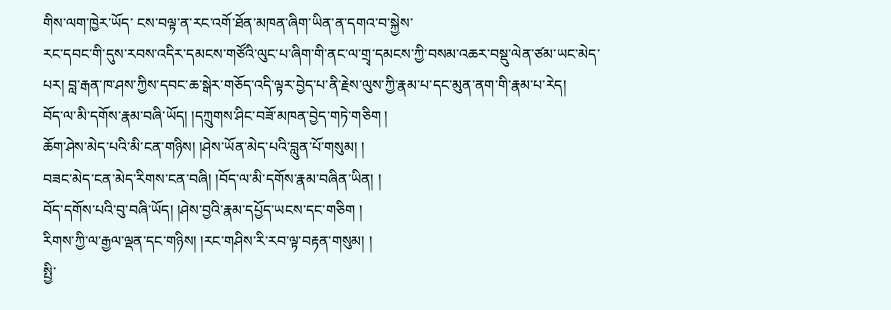གིས་ལག་ཁྱེར་ཡོད་ ངས་བལྟ་ན་རང་འགོ་ཐོན་མཁན་ཞིག་ཡིན་ན་དགའ་བ་སྐྱེས་
རང་དབང་གི་དུས་རབས་འདིར་དམངས་གཙོའི་ལུང་པ་ཞིག་གི་ནང་ལ་གྲྭ་དམངས་ཀྱི་བསམ་འཆར་བསྡུ་ལེན་ཙམ་ཡང་མེད་པར། བླ་རྒན་ཁ་ཤས་ཀྱིས་དབང་ཆ་སྒེར་གཅོད་འདི་ལྟར་བྱེད་པ་ནི་རྗེས་ལུས་ཀྱི་རྣམ་པ་དང་མུན་ནག་གི་རྣམ་པ་རེད།
བོད་ལ་མི་དགོས་རྣམ་བཞི་ཡོད། །དཀྲུགས་ཤིང་བཟོ་མཁན་བྱེད་གཏེ་གཅིག །
ཆོག་ཤེས་མེད་པའི་མི་ངན་གཉིས། །ཤེས་ཡོན་མེད་པའི་བླུན་པོ་གསུམ། །
བཟང་མེད་ངན་མེད་རིགས་ངན་བཞི། །བོད་ལ་མི་དགོས་རྣམ་བཞིན་ཡིན། །
བོད་དགོས་པའི་བུ་བཞི་ཡོད། །ཤེས་བྱའི་རྣམ་དཔྱོད་ཡངས་དང་གཅིག །
རིགས་ཀྱི་ལ་རྒྱལ་ལྡན་དང་གཉིས། །རང་གཤིས་རི་རབ་ལྟ་བརྟན་གསུམ། །
སྤྱི་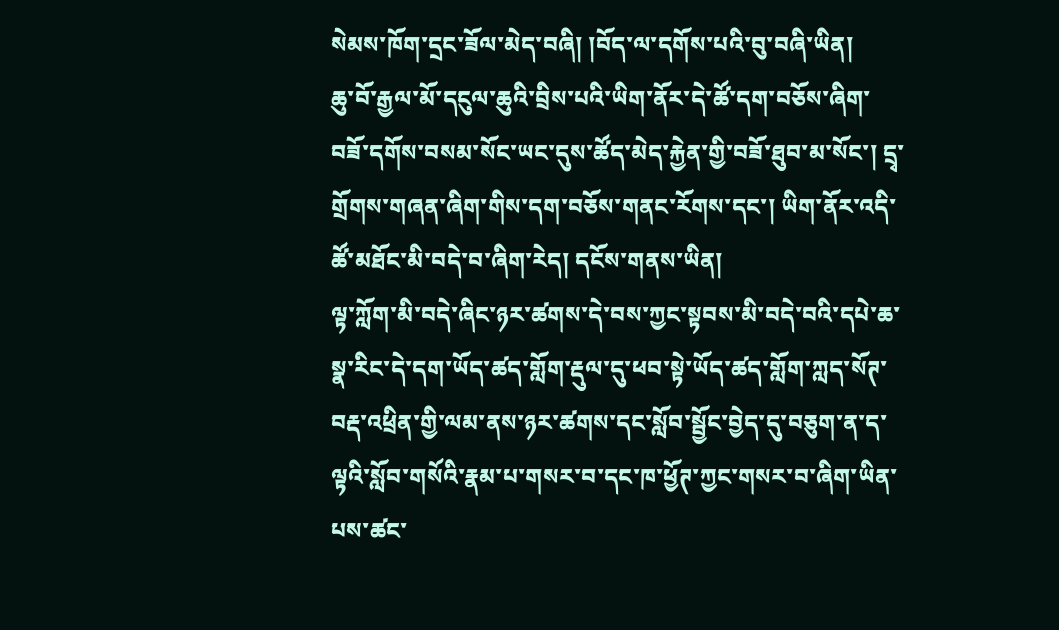སེམས་ཁོག་དྲང་ཟོལ་མེད་བཞི། །བོད་ལ་དགོས་པའི་བུ་བཞི་ཡིན།
ཆུ་བོ་རྒྱལ་མོ་དངུལ་ཆུའི་བྲིས་པའི་ཡིག་ནོར་དེ་ཚོ་དག་བཅོས་ཞིག་བཟོ་དགོས་བསམ་སོང་ཡང་དུས་ཚོད་མེད་རྐྱེན་གྱི་བཟོ་ཐུབ་མ་སོང་། དྲྭ་གྲོགས་གཞན་ཞིག་གིས་དག་བཅོས་གནང་རོགས་དང་། ཡིག་ནོར་འདི་ཚོ་མཐོང་མི་བདེ་བ་ཞིག་རེད། དངོས་གནས་ཡིན།
ལྟ་ཀློག་མི་བདེ་ཞིང་ཉར་ཚགས་དེ་བས་ཀྱང་སྟབས་མི་བདེ་བའི་དཔེ་ཆ་སྣ་རིང་དེ་དག་ཡོད་ཚད་གློག་རྡུལ་དུ་ཕབ་སྟེ་ཡོད་ཚད་གློག་ཀླད་སོཊ་བརྡ་འཕྲིན་གྱི་ལམ་ནས་ཉར་ཚགས་དང་སློབ་སྦྱོང་བྱེད་དུ་བཅུག་ན་ད་ལྟའི་སློབ་གསོའི་རྣམ་པ་གསར་བ་དང་ཁ་ཕྱོཊ་ཀྱང་གསར་བ་ཞིག་ཡིན་པས་ཚང་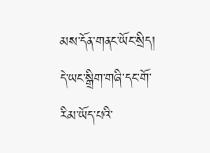མས་དོན་གནང་ཡོང་སྲིད། དེ་ཡང་སྒྲིག་གཞི་དང་གོ་རིམ་ཡོད་པའི་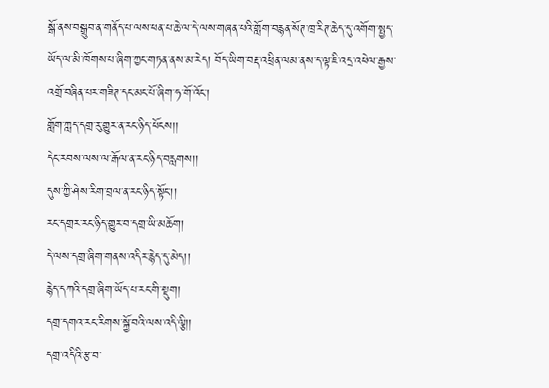སྒོ་ནས་བསྒྲུབ་ན་གནོད་པ་ལས་ཕན་པ་ཆེ་ལ་དེ་ལས་གཞན་པའི་གློག་བརྙན་སོཊ་ཁྲ་རིཊ་ཆེད་དུ་འགོག་སྤྱད་ཡོད་ལ་མི་ཁོགས་པ་ཞིག་ཀྱང་གཏན་ནས་མ་རེད། བོད་ཡིག་བརྡ་འཕྲིན་ལམ་ནས་ད་ལྟ་ཇི་འདྲ་འཕེལ་རྒྱས་འགྲོ་བཞིན་པར་གཟིཊ་དང་མང་པོ་ཞིག་ཧ་གོ་འོང་།
གློག་ཀླད་དགྲ་རུ་གྱུར་ན་རང་ཉིད་ཕོངས།།
དེང་རབས་ལས་ལ་རྒོལ་ན་རང་ཉིད་བརླགས།།
དུས་ཀྱི་ཤེས་རིག་བྲལ་ན་རང་ཉིད་སྟོང་།།
རང་དགྲར་རང་ཉིད་གྱུར་བ་དགྲ་ཡི་མཆོག།
དེ་ལས་དགྲ་ཞིག་གནས་འདིར་རྙེད་དུ་མེད།།
རྙེད་དཀའི་དགྲ་ཞིག་ཡོད་པ་རང་གི་སྡུག།
དགྲ་དགའ་རང་རིགས་སྐྱོ་བའི་ལས་འདི་ལྕི།།
དགྲ་འདིའི་རྩ་བ་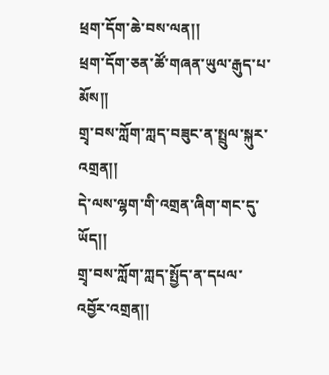ཕྲག་དོག་ཆེ་བས་ལན།།
ཕྲག་དོག་ཅན་ཚོ་གཞན་ཡུལ་རྒུད་པ་མོས།།
གྲྭ་བས་ཀློག་ཀླད་བཟུང་ན་སྤྲུལ་སྐུར་འགྲན།།
དེ་ལས་ལྷག་གི་འགྲན་ཞིག་གང་དུ་ཡོད།།
གྲྭ་བས་ཀློག་ཀླད་སྤྱོད་ན་དཔལ་འབྱོར་འགྲན།།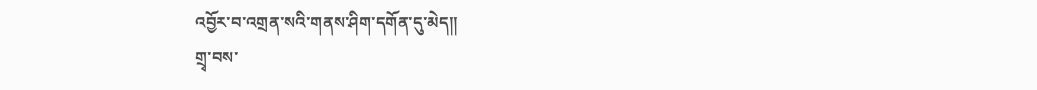འབྱོར་བ་འགྲན་སའི་གནས་ཤིག་དགོན་དུ་མེད།།
གྲྭ་བས་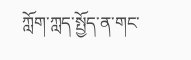ཀློག་ཀླད་སྤྱོད་ན་གང་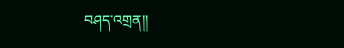བཤད་འགྲན།།